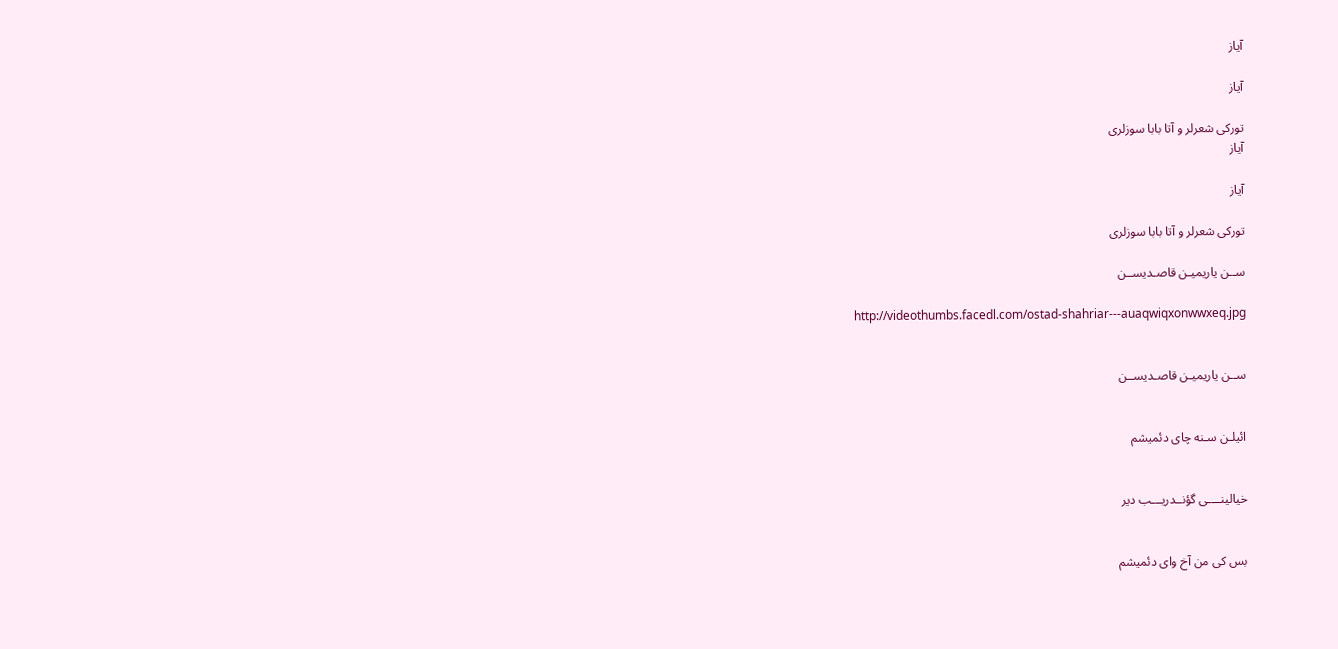آیاز

آیاز

تورکی شعرلر و آتا بابا سوزلری
آیاز

آیاز

تورکی شعرلر و آتا بابا سوزلری

ســن یاریمیـن قاصـدیســن

http://videothumbs.facedl.com/ostad-shahriar---auaqwiqxonwwxeq.jpg


ســن یاریمیـن قاصـدیســن


ائیلـن سـنه چای دئمیشم


خیالینــــی گؤنــدریـــب دیر


بس کی من آخ وای دئمیشم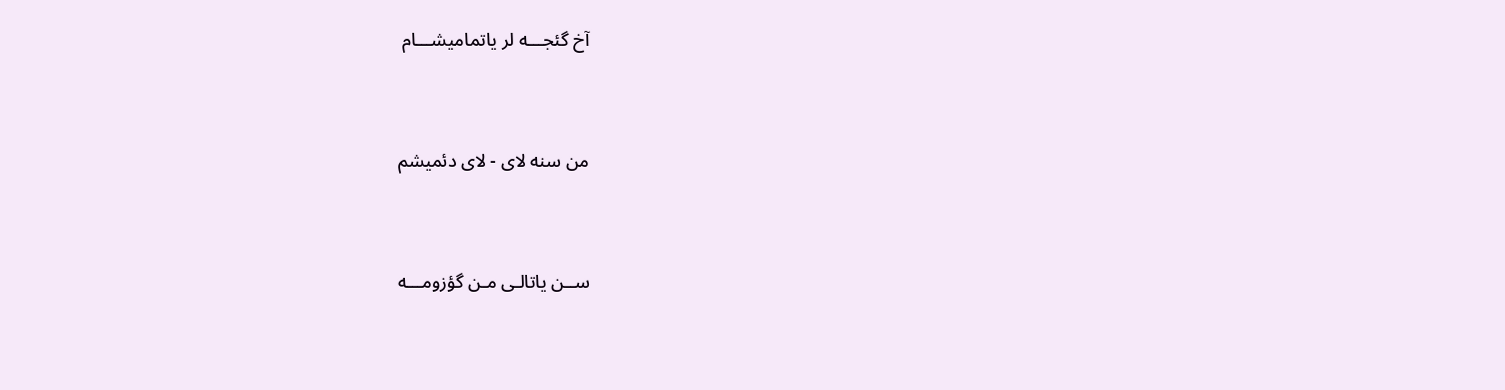آخ گئجـــه لر یاتمامیشـــام


من سنه لای - لای دئمیشم


ســن یاتالـی مـن گؤزومـــه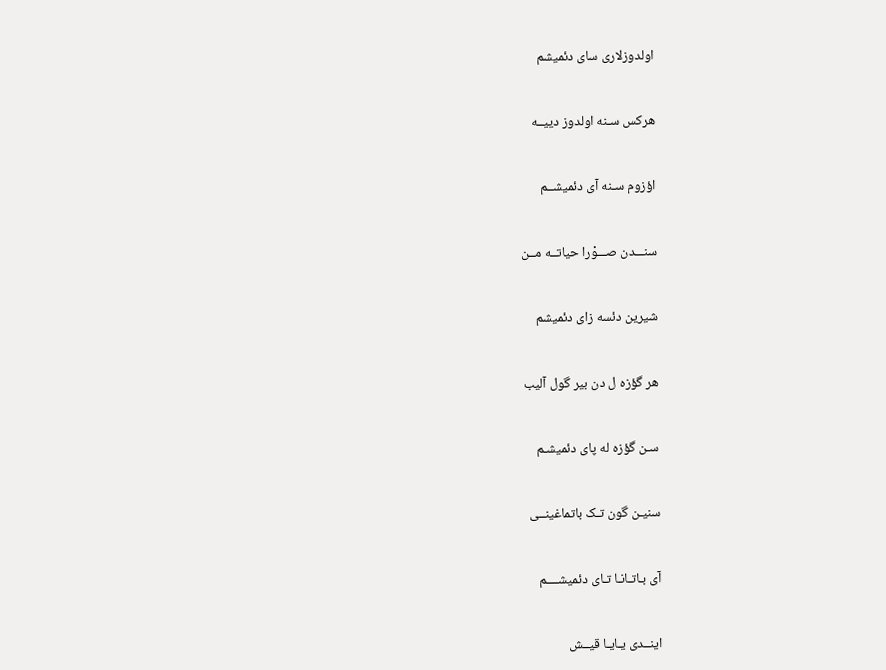اولدوزلاری سای دئمیشم


هرکس سـنه اولدوز دییــه


اؤزوم سـنه آی دئمیشــم


سنـــدن صـــوْرا حیاتــه مــن


شیرین دئسه زای دئمیشم


هر گؤزه ل دن بیر گول آلیب


سـن گؤزه له پای دئمیشـم


سنیـن گون تـک باتماغینــی


آی بـاتـانـا تـای دئمیشــــم


اینــدی یـایـا قیــش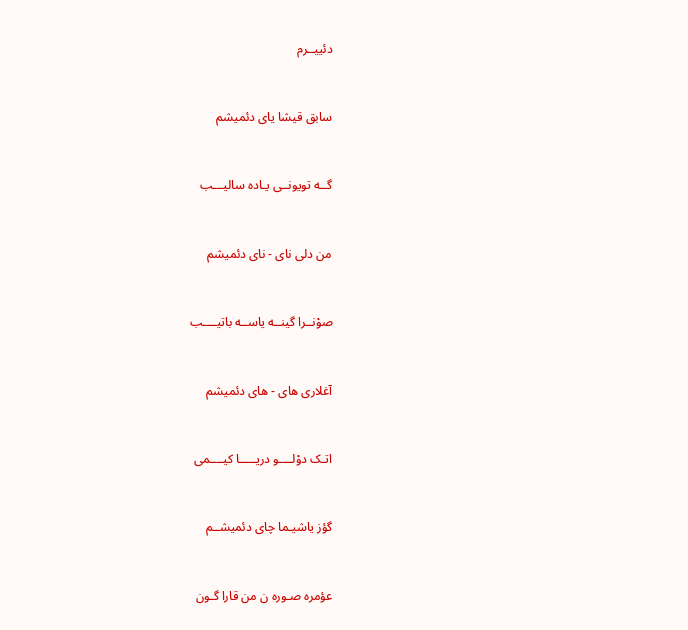دئییــرم


سابق قیشا یای دئمیشم


گــه تویونــی یـاده سالیـــب


من دلی نای - نای دئمیشم


صوْنــرا گینــه یاســه باتیــــب


آغلاری های - های دئمیشم


اتـک دوْلــــو دریـــــا کیــــمی


گؤز یاشیـما چای دئمیشــم


عؤمره صـوره ن من قارا گـون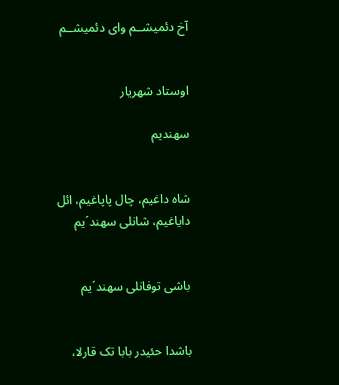آخ دئمیشــم وای دئمیشــم


اوستاد شهریار

سهندیم


شاه داغیم، چال پاپاغیم، ائل دایاغیم، شانلی سهند´یم


باشی توفانلی سهند´یم


باشدا حئیدر بابا تک قارلا،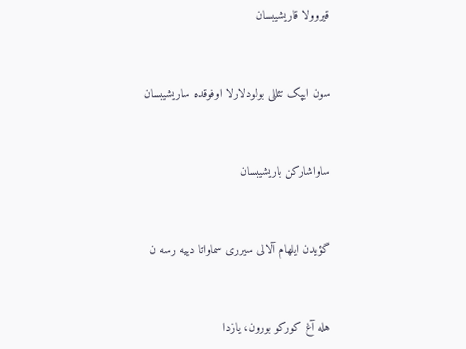قیروولا قاریشیبسان


سون ایپک تئللی بولودلارلا اوفوقده ساریشیبسان


ساواشارکن باریشیبسان


گؤیدن ایلهام آلالی سیرری سماواتا دییه رسه ن


هله آغ کورکو بورون، یازدا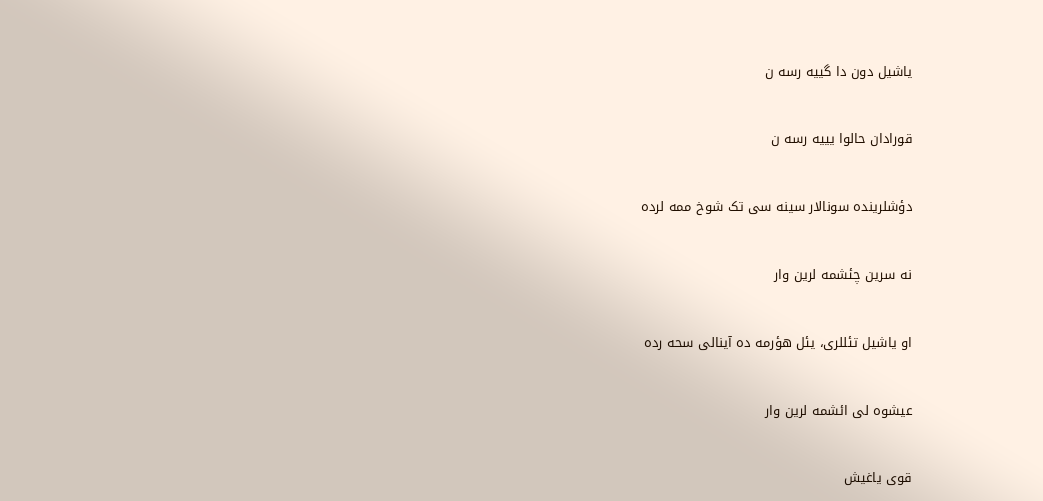یاشیل دون دا گییه رسه ن


قورادان حالوا یییه رسه ن


دؤشلرینده سونالار سینه سی تک شوخ ممه لرده


نه سرین چئشمه لرین وار


او یاشیل تئللری، یئل هؤرمه ده آینالی سحه رده


عیشوه لی ائشمه لرین وار


قوی یاغیش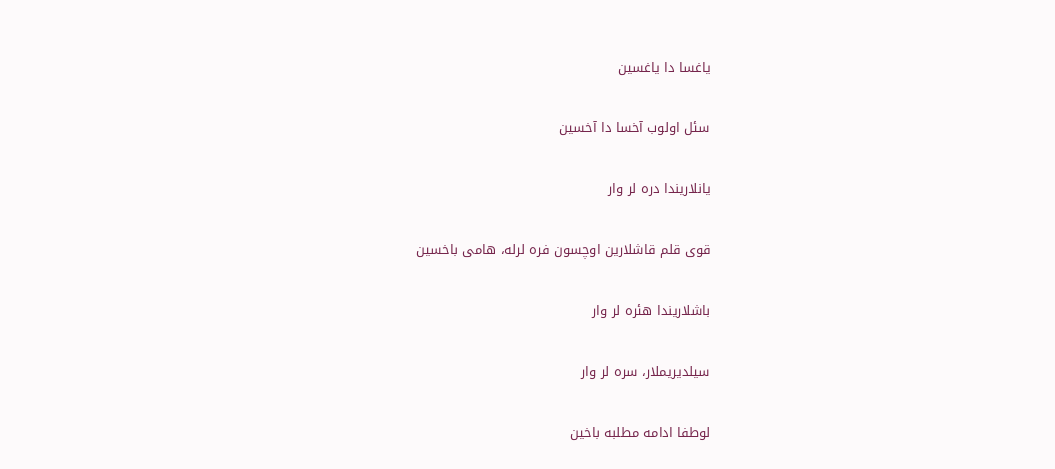یاغسا دا یاغسین


سئل اولوب آخسا دا آخسین


یانلاریندا دره لر وار


قوی قلم قاشلارین اوچسون فره لرله، هامی باخسین


باشلاریندا هئره لر وار


سیلدیریملار، سره لر وار


لوطفا ادامه مطلبه باخین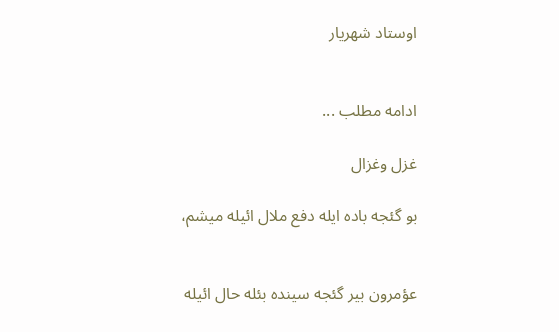اوستاد شهریار


ادامه مطلب ...

غزل وغزال

بو گئجه باده ایله دفع ملال ائیله میشم،


عؤمرون بیر گئجه سینده بئله حال ائیله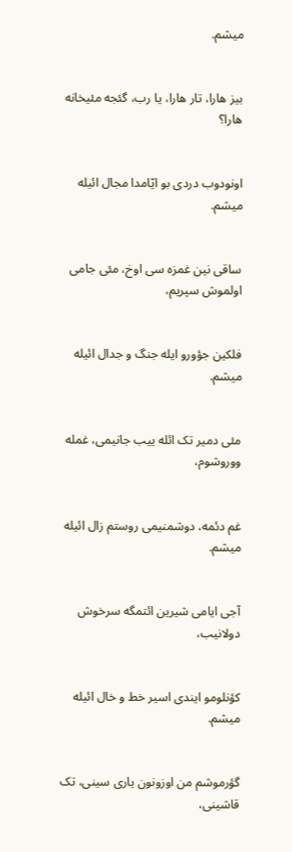میشم.


بیز هارا، تار هارا، یا رب، گئجه مئیخانه هارا؟


اونودوب دردی بو ایّامدا مجال ائیله میشم.


ساقی نین غمزه سی اوخ، مئی جامی اولموش سپریم،


فلکین جؤورو ایله جنگ و جدال ائیله میشم.


مئی دمیر تک ائله ییب جانیمی، غمله ووروشوم،


غم دئمه، دوشمنیمی روستم زال ائیله میشم.


آجی ایامی شیرین ائتمگه سرخوش دولانیب،


کؤنلومو ایندی اسیر خط و خال ائیله میشم.


گؤرموشم من اوزونون یاری سینی، تک قاشینی،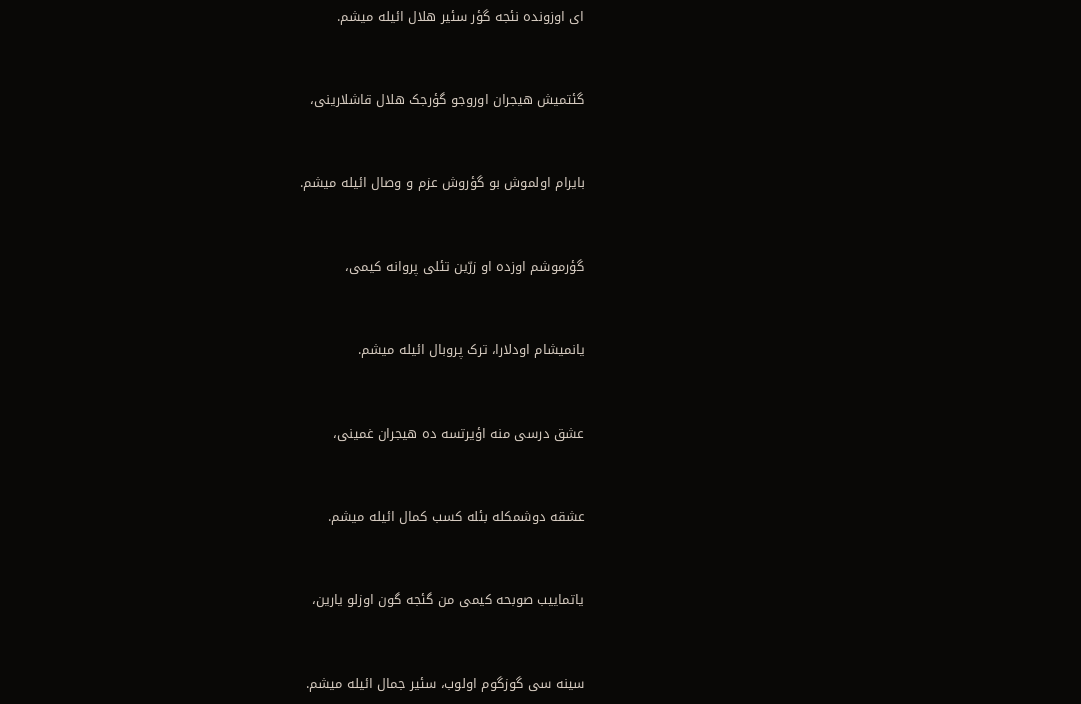ای اوزونده نئجه گؤر سئیر هلال ائیله میشم.


گئتمیش هیجران اوروجو گؤرجک هلال قاشلارینی،


بایرام اولموش بو گؤروش عزم و وصال ائیله میشم.


گؤرموشم اوزده او زرّین تئلی پروانه کیمی،


یانمیشام اودلارا، ترک پروبال ائیله میشم.


عشق درسی منه اؤیرتسه ده هیجران غمینی،


عشقه دوشمکله بئله کسب کمال ائیله میشم.


یاتماییب صوبحه کیمی من گئجه گون اوزلو یارین،


سینه سی گوزگوم اولوب، سئیر جمال ائیله میشم.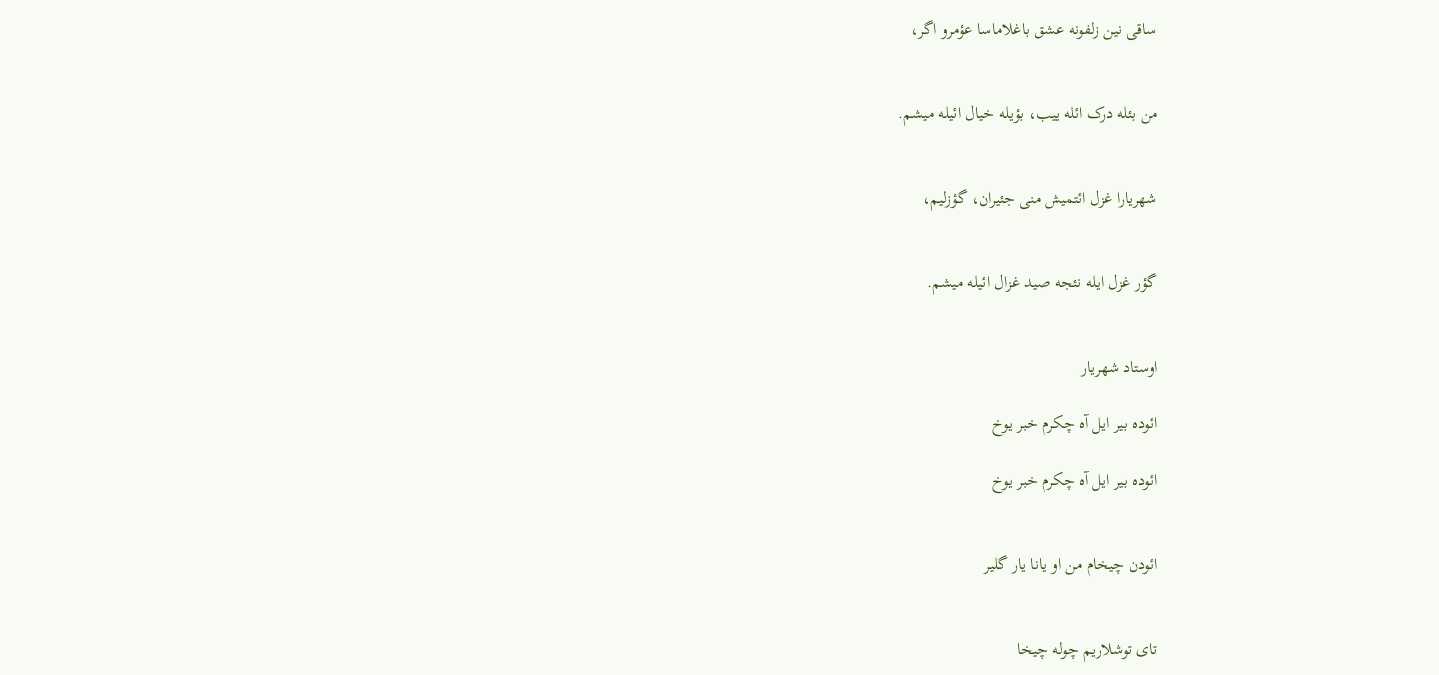ساقی نین زلفونه عشق باغلاماسا عؤمرو اگر،


من بئله درک ائله ییب، بؤیله خیال ائیله میشم.


شهریارا غزل ائتمیش منی جئیران، گؤزلیم،


گؤر غزل ایله نئجه صید غزال ائیله میشم.


اوستاد شهریار

ائوده بیر ایل آه چکرم خبر یوخ

ائوده بیر ایل آه چکرم خبر یوخ


ائودن چیخام من او یانا یار گلیر


تای توشلاریم چوله چیخا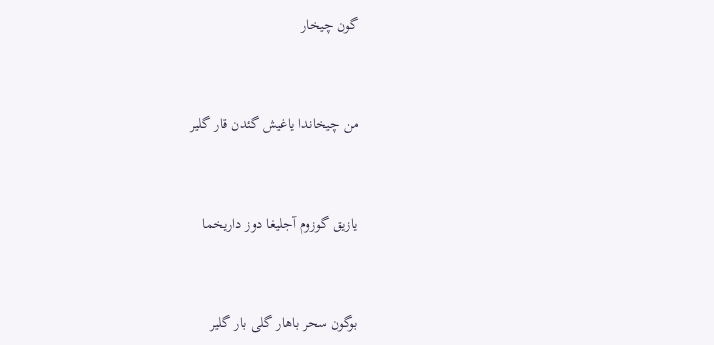گون چیخار


من چیخاندا یاغیش گئدن قار گلیر


یازیق گوزوم آجلیغا دوز داریخما


بوگون سحر باهار گلی بار گلیر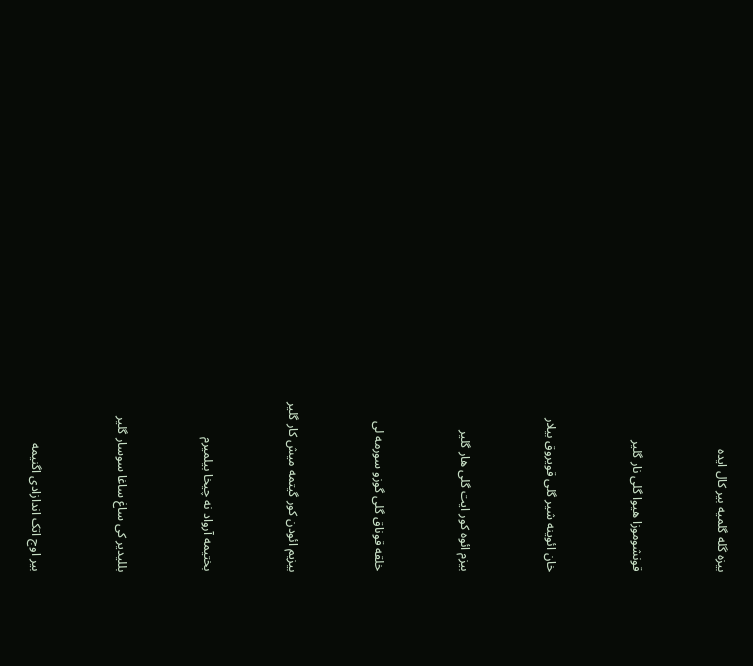بیزه گله گلمیه بیر کال ایده


قونشوموزا هیوا گلی نار گلیر


خان ائوینه شیر گلی قویروق بیلار


بیزم ائوه کور ایت گلی هار گلیر


خلقه قوناق گلی گوزو سورمه لی


بیزیم ائودن کور گیتمه میش کار گلیر


بختیمه آرواد نه چیخا بیلمیرم


بللیدیر کی ساغ ساغا سوسار گلیر


بیر اوج اتک اندازادی اگنیمه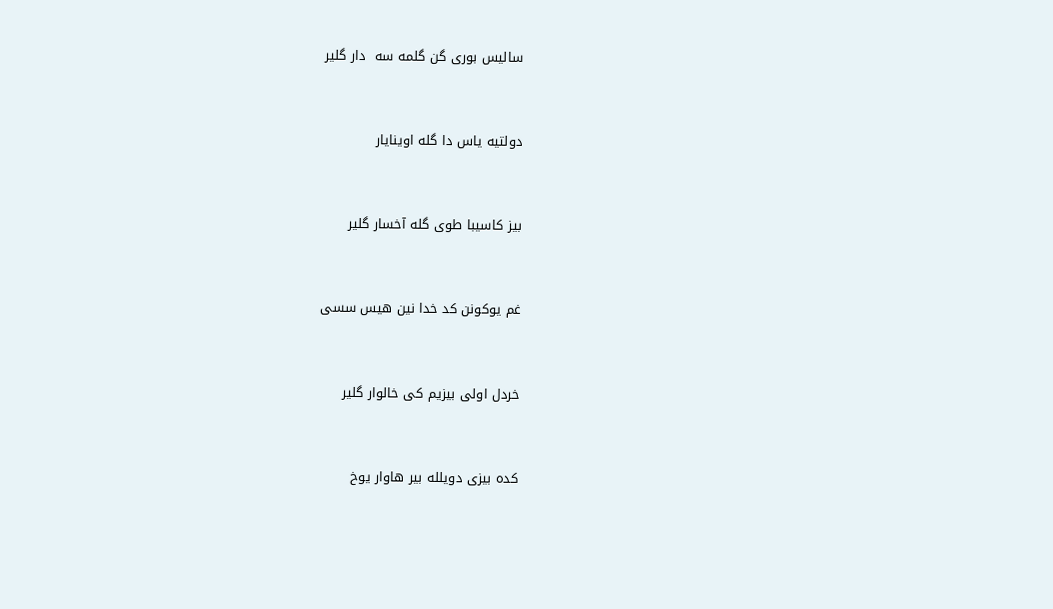سالیس بوری گن گلمه سه  دار گلیر


دولتیه یاس دا گله اوینایار


بیز کاسیبا طوی گله آخسار گلیر


غم یوکونن کد خدا نین هیس سسی


خردل اولی بیزیم کی خالوار گلیر


کده بیزی دویلله بیر هاوار یوخ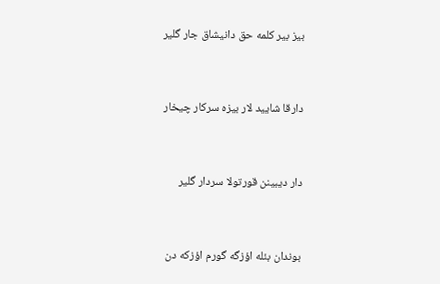بیز بیر کلمه حق دانیشاق جار گلیر


دارقا شایید لار بیزه سرکار چیخار


دار دیبینن قورتولا سردار گلیر


بوندان بئله اؤزگه گورم اؤزکه دن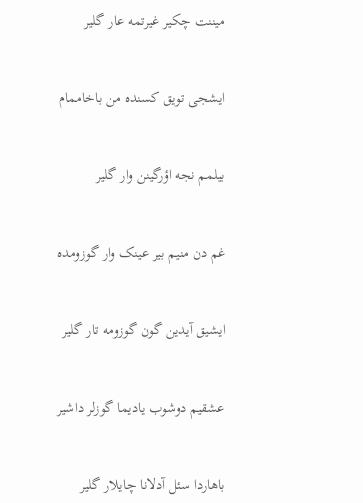میننت چکیر غیرتمه عار گلیر


ایشجی تویق کسنده من باخاممام


بیلمم نجه اؤرگینن وار گلیر


غم دن منیم بیر عینک وار گوزومده


ایشیق آیدین گون گوزومه تار گلیر


عشقیم دوشوب یادیما گوزلر داشیر


باهاردا سئل آدلانا چایلار گلیر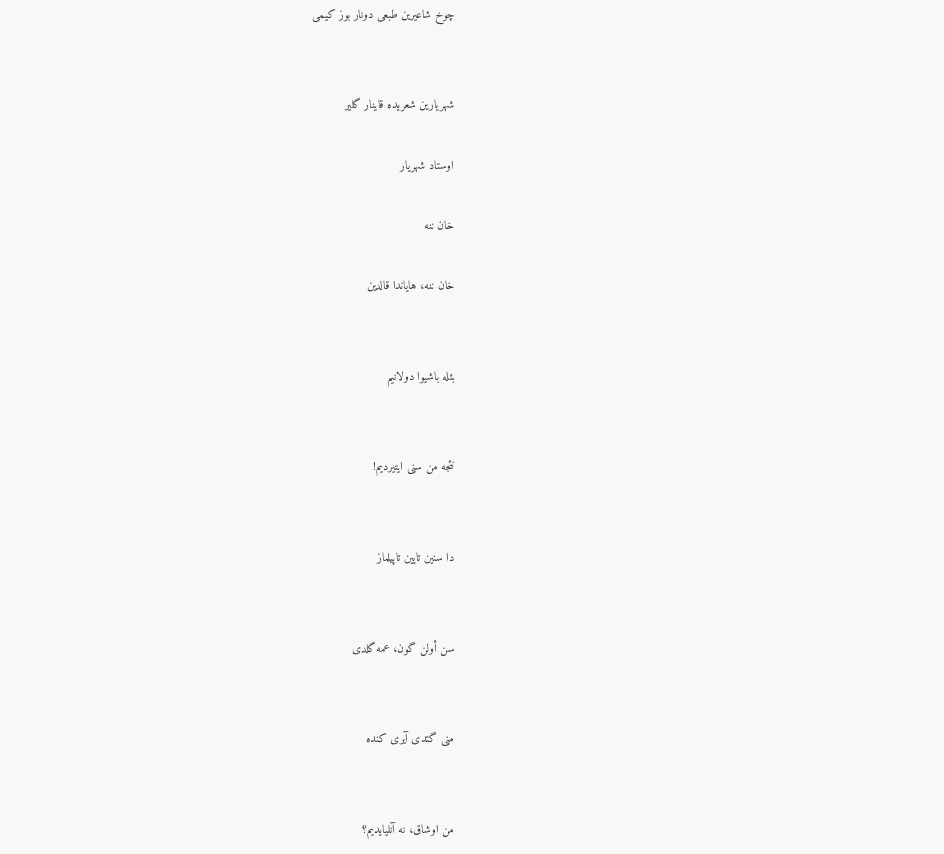چوخ شاعیرین طبعی دونار بوز کیمی


شهریارین شعریده قاینار گلیر

اوستاد شهریار

خان ننه

خان ننه، هایاندا قالدین


بئله باشیوا دولانیم


نئجه من سنی ایتیردیم!


دا سنین تایین تاپیلماز


سن أولن گون، عمه گلدی


منی گتدی آیری کنده


من اوشاق، نه آنلیایدیم؟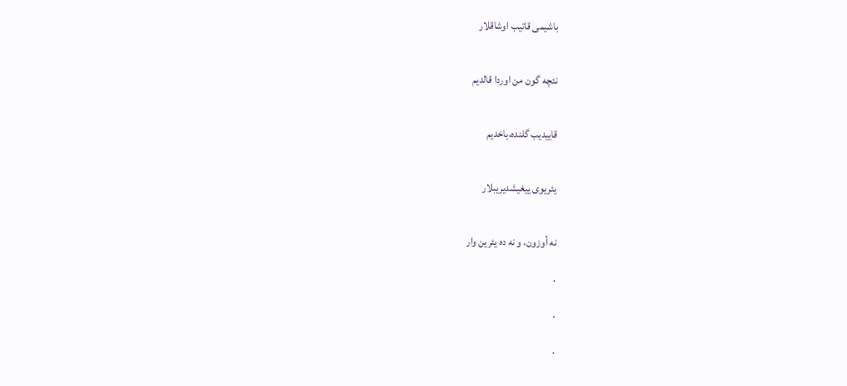باشیمی قاتیب اوشاقلار


نئچه گون من اوردا قالدیم


قاییدیب گلنده،باخدیم


یئریوی ییغیشدیریبلار


نه أوزون، و نه ده یئرین وار

.

.

.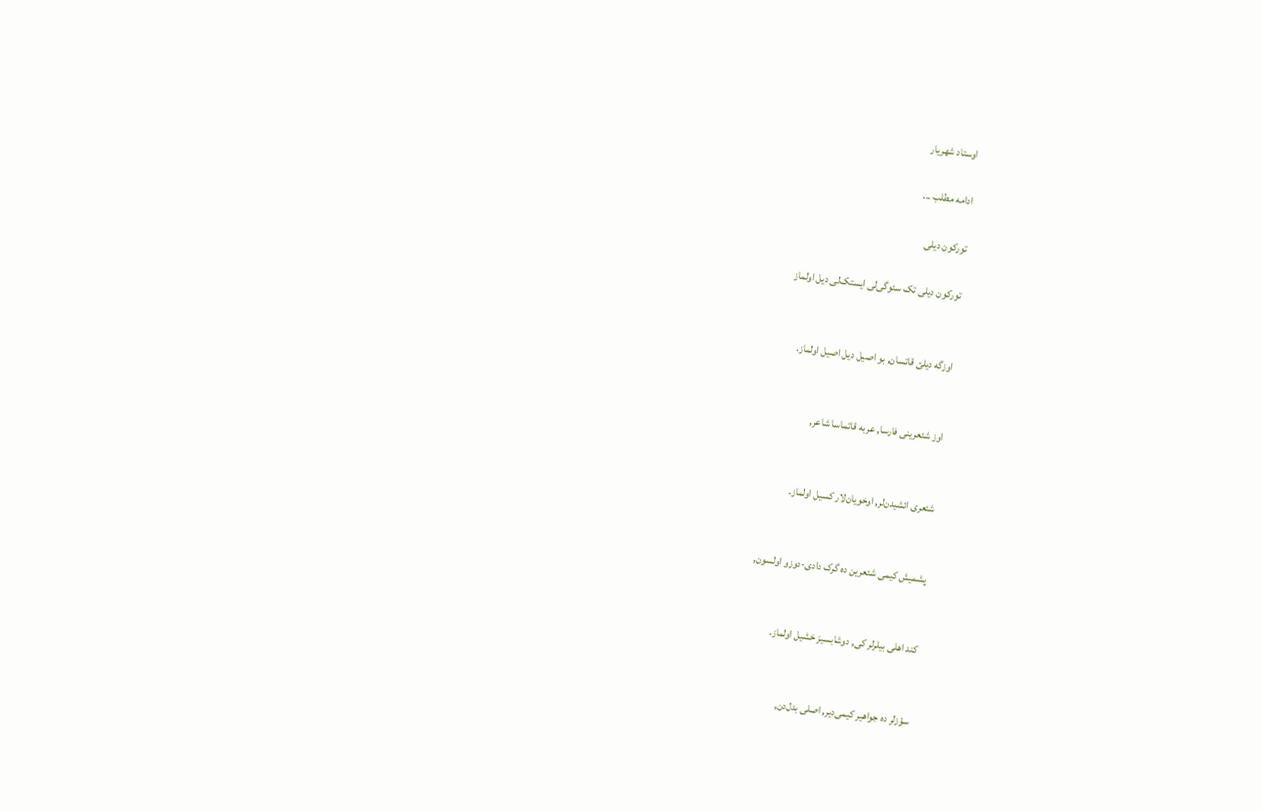اوستاد شهریار

ادامه مطلب ...

تورکون دیلی

تورکون دیلی تک سئوگی‌لی ایستک‌لی دیل اولماز


اوزگه دیلئ قاتسان, بو اصیل دیل اصیل اولماز.


اوز شئعرینی فارسا, عربه قاتماسا شاعر,


شئعری ائشیدن‌لر, اوخویان‌لار کسیل اولماز.


پشمیش کیمی شئعرین ده گرک دادی-دوزو اولسون,


کند اهلی بیلر‌لر کی, دوشابسیز خشیل اولماز.


سؤز‌لر ده جواهیر کیمی‌دیر, اصلی بدل‌دن,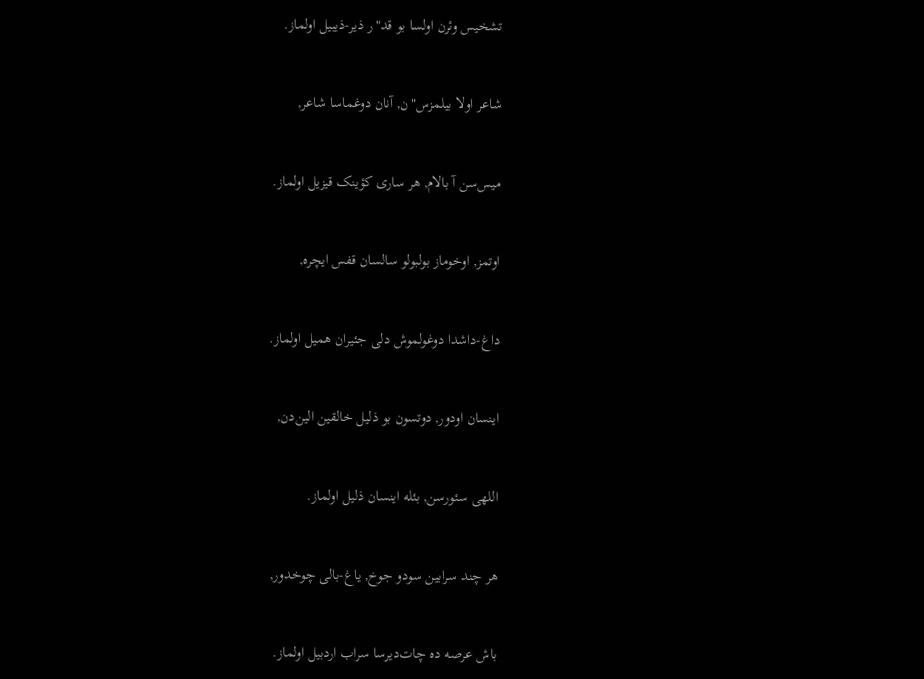تشخیس وئرن اولسا بو قد"ر ذیر-ذیبیل اولماز.


شاعر اولا بیلمزس"ن, آنان دوغماسا شاعر,


میس‌سن آ بالام, هر ساری کؤینک قیزیل اولماز.


اوتمز, اوخوماز بولبولو سالسان قفس ایچره,


داغ-داشدا دوغولموش دلی جئیران همیل اولماز.


اینسان اودور, دوتسون بو ذلیل خالقین الین‌دن,


اللهی سئور‌سن, بئله اینسان ذلیل اولماز.


هر چند سرابین سودو جوخ, یاغ-بالی چوخدور,


باش عرصه ده چات‌دیرسا سراب اردبیل اولماز.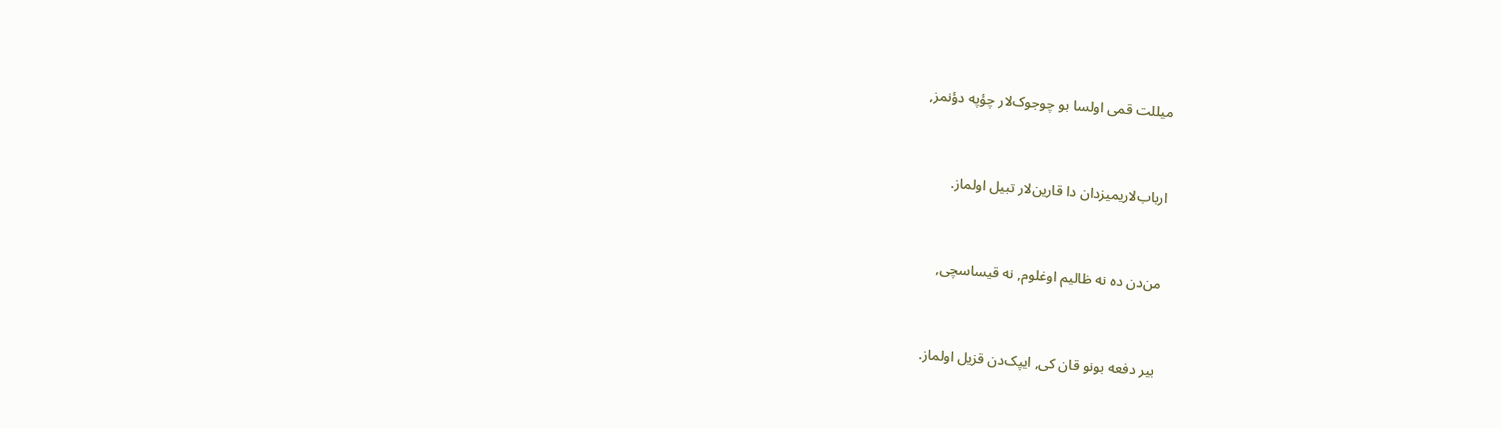میللت قمی اولسا بو چوجوک‌لار چؤپه دؤنمز,


ارباب‌لاریمیز‌دان دا قارین‌لار تبیل اولماز.


من‌دن ده نه ظالیم اوغلوم, نه قیساسچی,


بیر دفعه بونو قان کی, ایپک‌دن قزیل اولماز.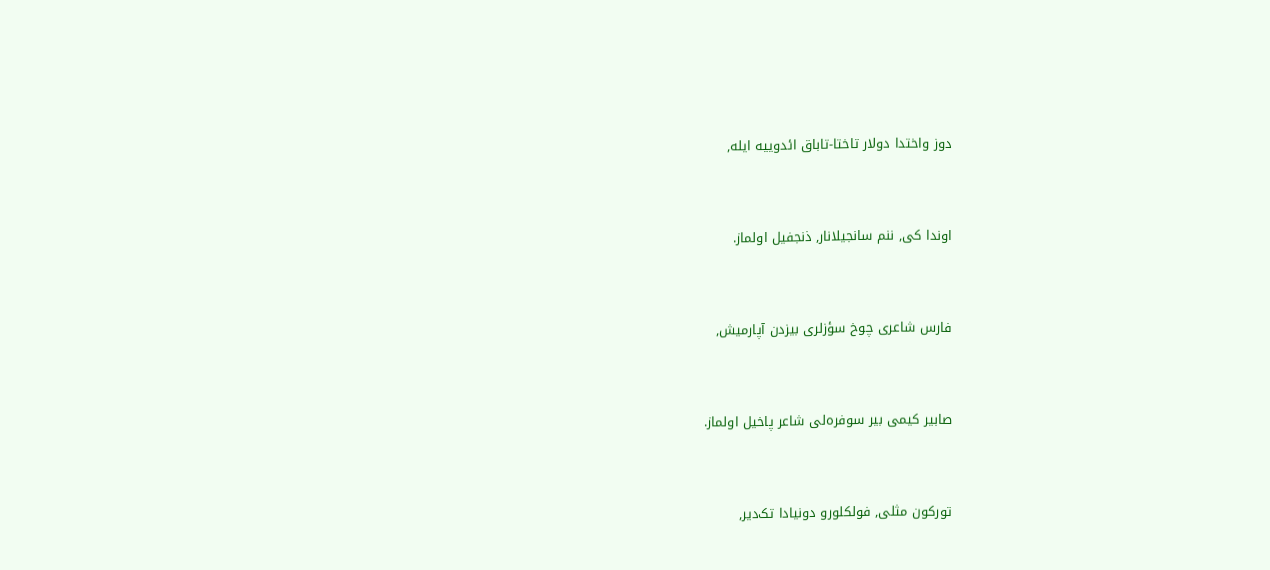دوز واختدا دولار تاختا-تاباق ائدوییه ایله,


اوندا کی, ننم سانجیلانار, ذنجفیل اولماز.


فارس شاعری چوخ سؤز‌لری بیز‌دن آپارمیش,


صابیر کیمی بیر سوفره‌لی شاعر پاخیل اولماز.


تورکون مثلی, فولکلورو دونیادا تک‌دیر,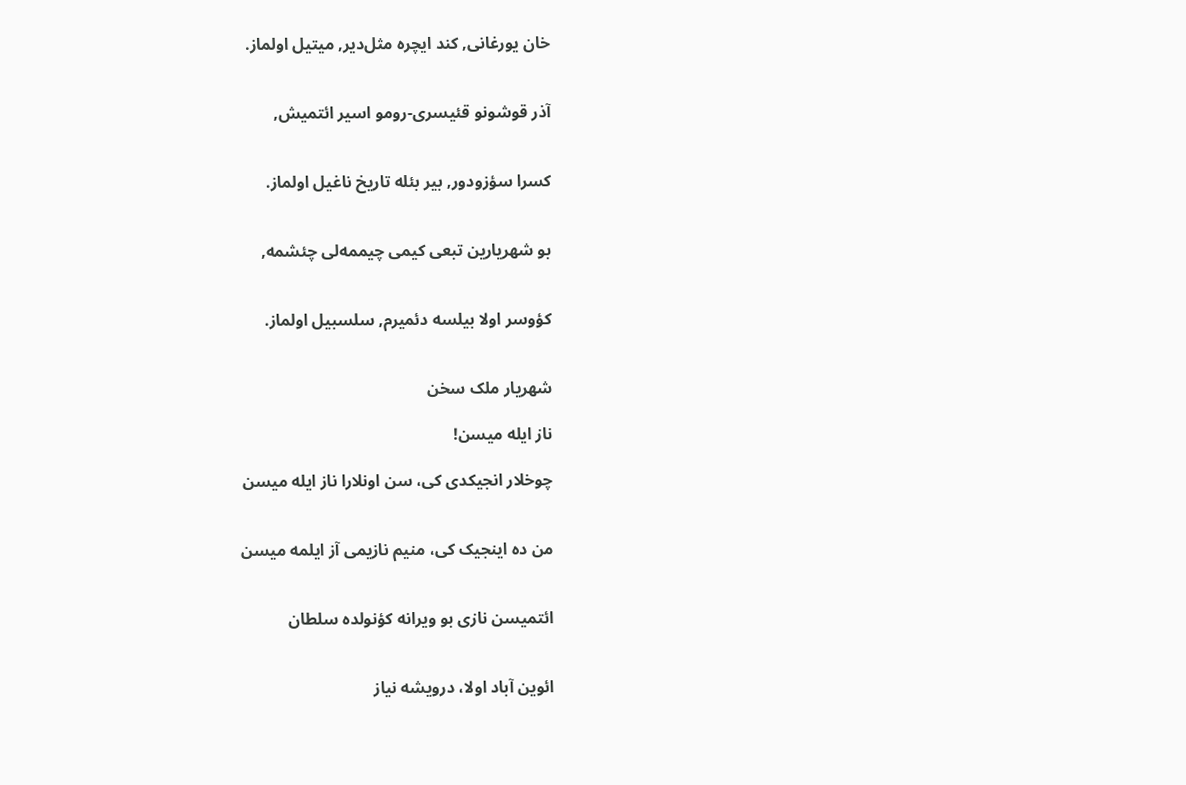خان یورغانی, کند ایچره مثل‌دیر, میتیل اولماز.


آذر قوشونو قئیسری-رومو اسیر ائتمیش,


کسرا سؤزودور, بیر بئله تاریخ ناغیل اولماز.


بو شهریارین تبعی کیمی چیممه‌لی چئشمه,


کؤوسر اولا بیلسه دئمیرم, سلسبیل اولماز.


شهریار ملک سخن

ناز ایله میسن!

چوخلار انجیکدی کی، سن اونلارا ناز ایله میسن


من ده اینجیک کی، منیم نازیمی آز ایلمه میسن


ائتمیسن نازی بو ویرانه کؤنولده سلطان


ائوین آباد اولا، درویشه نیاز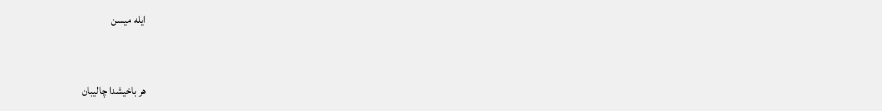ایله میسن


هر باخیشدا چالیبان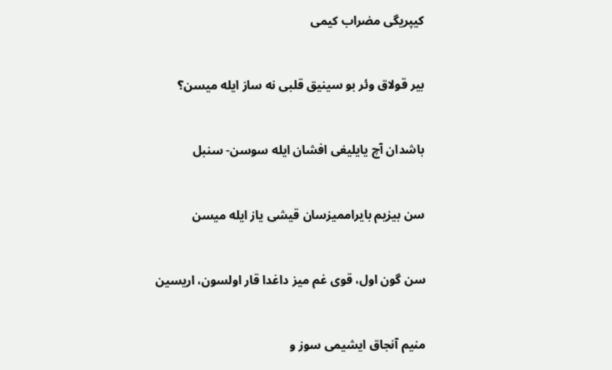کیپریگی مضراب کیمی


بیر قولاق وئر بو سینیق قلبی نه ساز ایله میسن؟


باشدان آچ یایلیغی افشان ایله سوسن- سنبل


سن بیزیم بایراممیزسان قیشی یاز ایله میسن


سن گون اول، قوی غم میز داغدا قار اولسون، اریسین


منیم آنجاق ایشیمی سوز و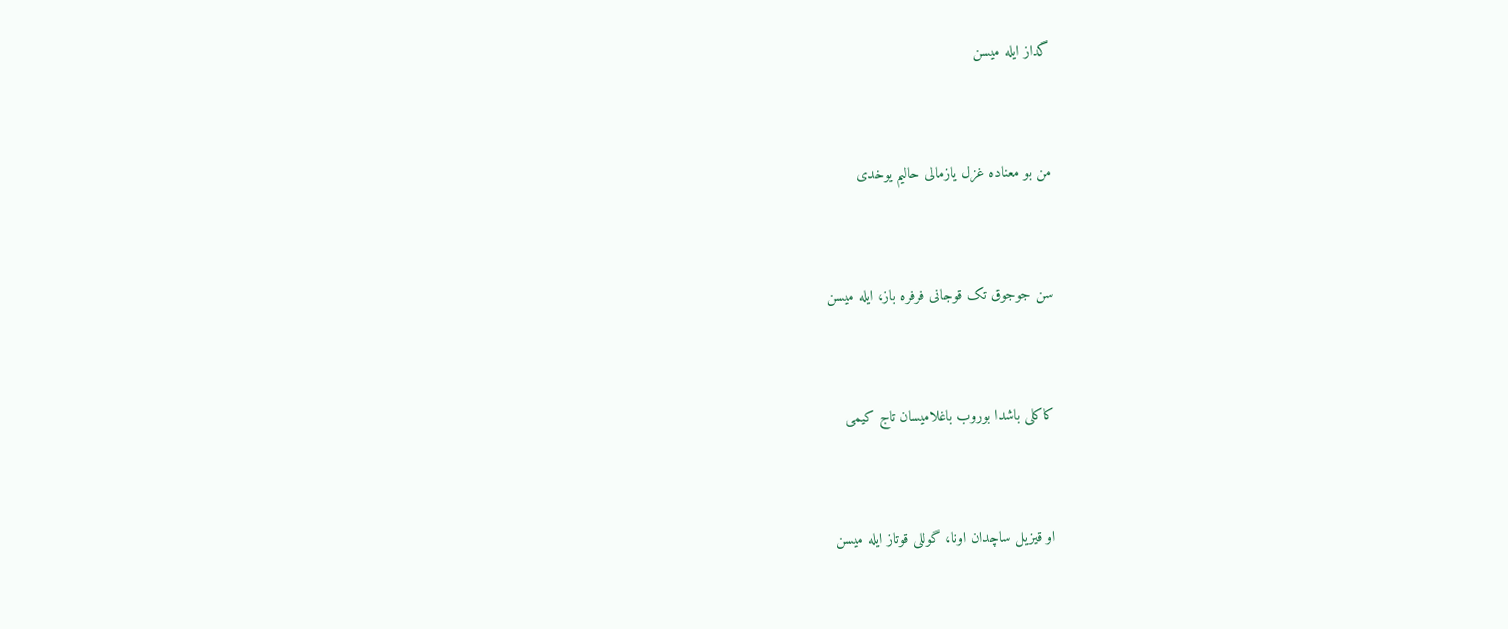گداز ایله میسن


من بو معناده غزل یازمالی حالیم یوخدی


سن جوجوق تک قوجانی فرفره باز، ایله میسن


کاکلی باشدا بوروب باغلامیسان تاج کیمی


او قیزیل ساچدان اونا، گوللی قوتاز ایله میسن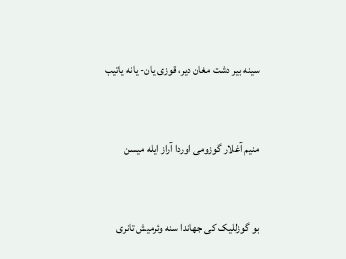سینه بیر دشت مغان دیر، قوزی یان- یانه یاتیب


منیم آغلار گوزومی اوردا آراز ایله میسن


بو گوزللیک کی جهاندا سنه وئرمیش تانری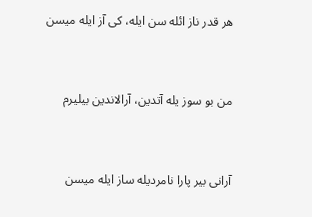هر قدر ناز ائله سن ایله، کی آز ایله میسن


من بو سوز یله آتدین، آرالاندین بیلیرم


آرانی بیر پارا نامردیله ساز ایله میسن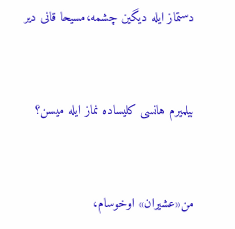دستماز ایله دیگین چشمه،مسیحا قانی دیر


بیلمیرم هانسی کلیساده نماز ایله میسن؟


من«عشیران» اوخوسام،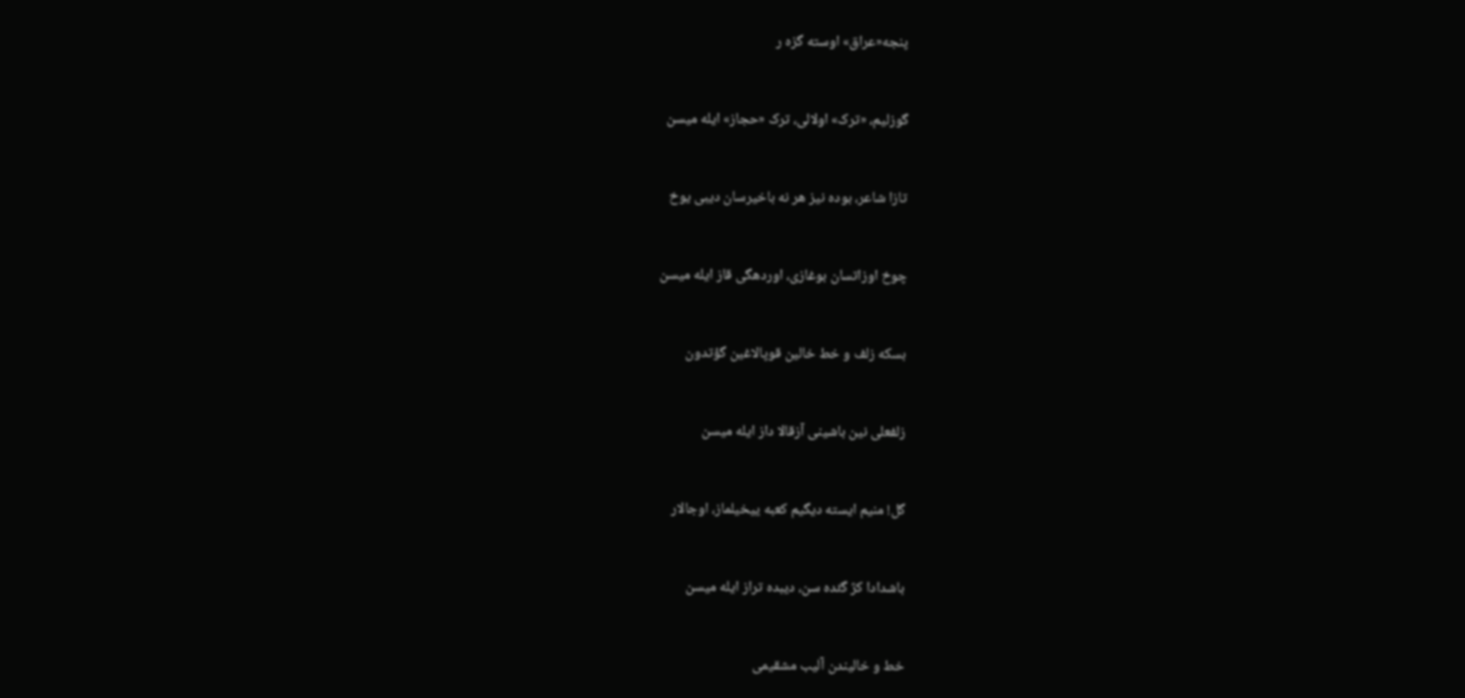پنجه«عراق» اوسته گزه ر


گوزلیم، «ترک» اولالی، ترک «حجاز» ایله میسن


تازا شاعر، بوده نیز هر نه باخیرسان دیبی یوخ


چوخ اوزاتسان بوغازی، اوردهگی قاز ایله میسن


بسکه زلف و خط خالین قوپالاغین گؤتدون


زلفعلی نین باشینی آزقالا داز ایله میسن


گل! منیم ایسته دیگیم کعبه ییخیلماز، اوجالار


باشدادا کژ گئده سن، دیبده تراز ایله میسن


خط و خالیندن آلیب مشقیمی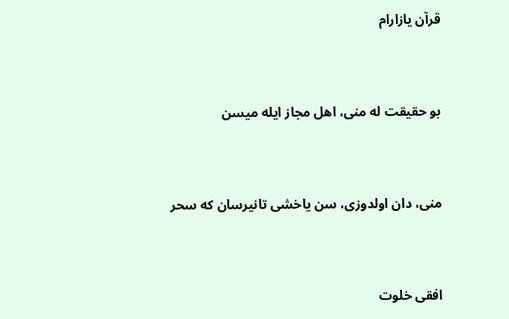قرآن یازارام


بو حقیقت له منی، اهل مجاز ایله میسن


منی، دان اولدوزی، سن یاخشی تانیرسان که سحر


افقی خلوت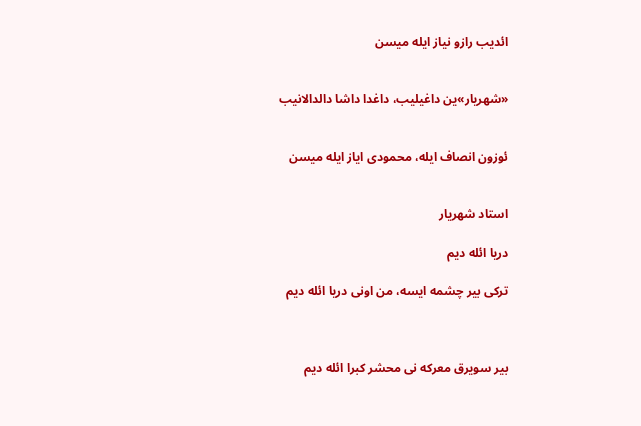ائدیب رازو نیاز ایله میسن


«شهریار»ین داغیلیب، داغدا داشا دالدالانیب


ئوزون انصاف ایله، محمودی ایاز ایله میسن


استاد شهریار

دریا ائله دیم

ترکی بیر چشمه ایسه، من اونی دریا ائله دیم



بیر سویرق معرکه نی محشر کبرا ائله دیم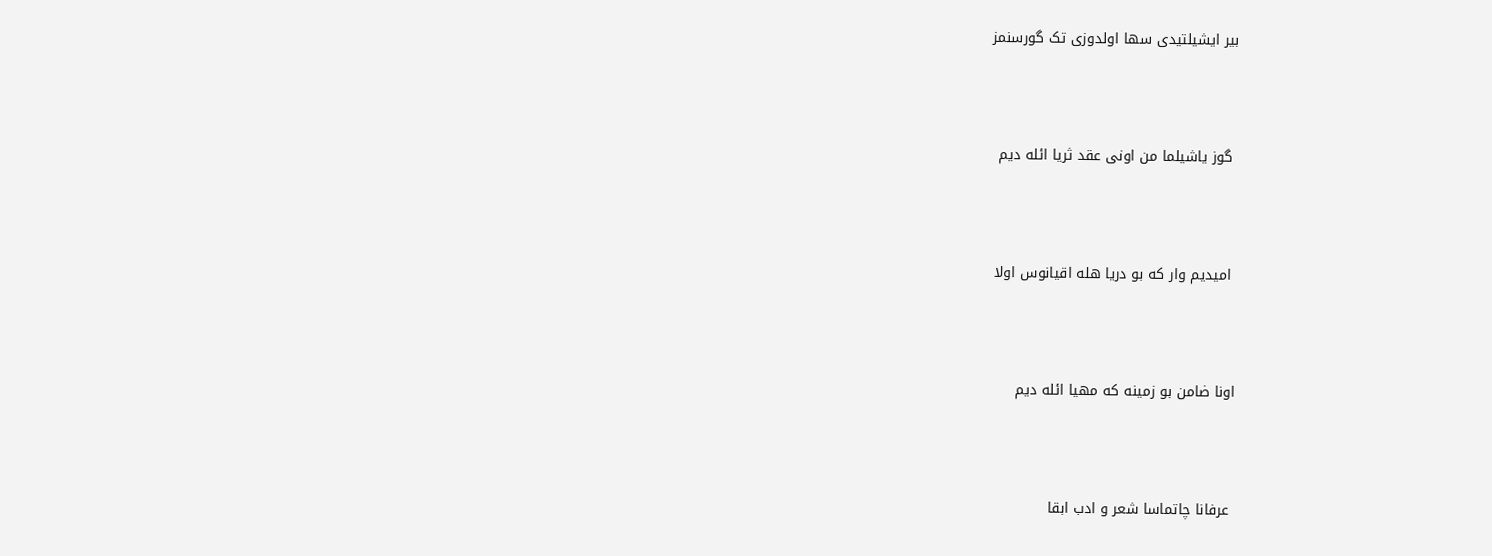بیر ایشیلتیدی سها اولدوزی تک گورسنمز



 گوز یاشیلما من اونی عقد ثریا ائله دیم



 امیدیم وار که بو دریا هله اقیانوس اولا



اونا ضامن بو زمینه که مهیا ائله دیم



 عرفانا چاتماسا شعر و ادب ابقا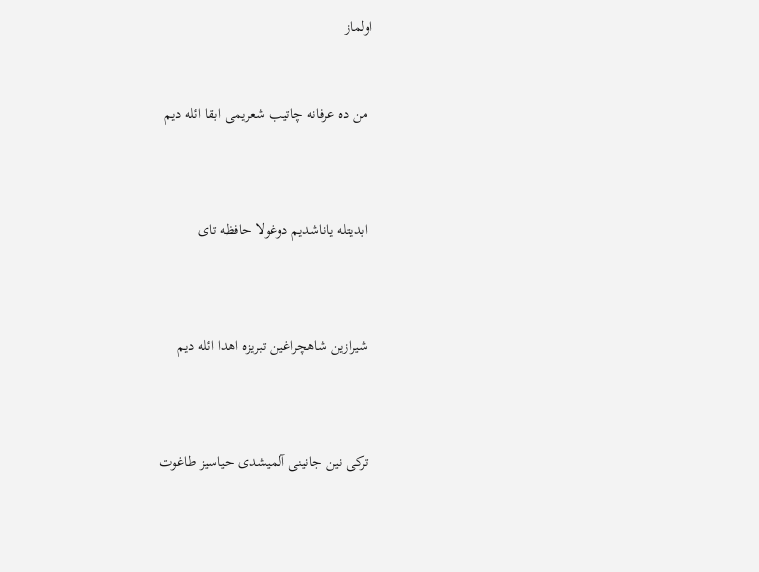اولماز


 من ده عرفانه چاتیب شعریمی ابقا ائله دیم



 ابدیتله یاناشدیم دوغولا حافظه تای



 شیرازین شاهچراغین تبریزه اهدا ائله دیم



 ترکی نین جانینی آلمیشدی حیاسیز طاغوت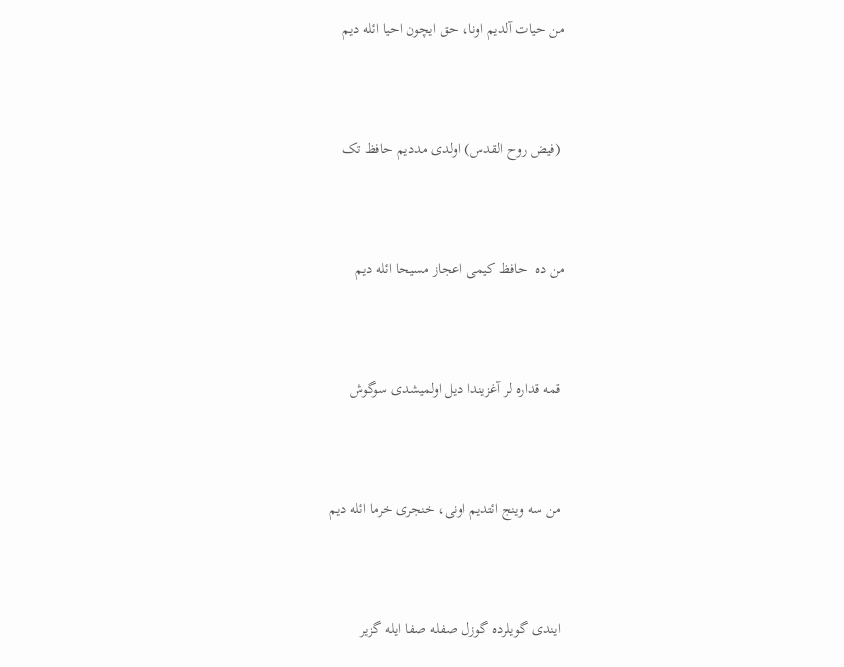من حیات آلدیم اونا، حق ایچون احیا ائله دیم



 (فیض روح القدس) اولدی مددیم حافظ تک



من ده  حافظ کیمی اعجاز مسیحا ائله دیم



 قمه قداره لر آغزیندا دیل اولمیشدی سوگوش



 من سه وینج ائتدیم اونی، خنجری خرما ائله دیم



 ایندی گویلرده گوزل صفله صفا ایله گزیر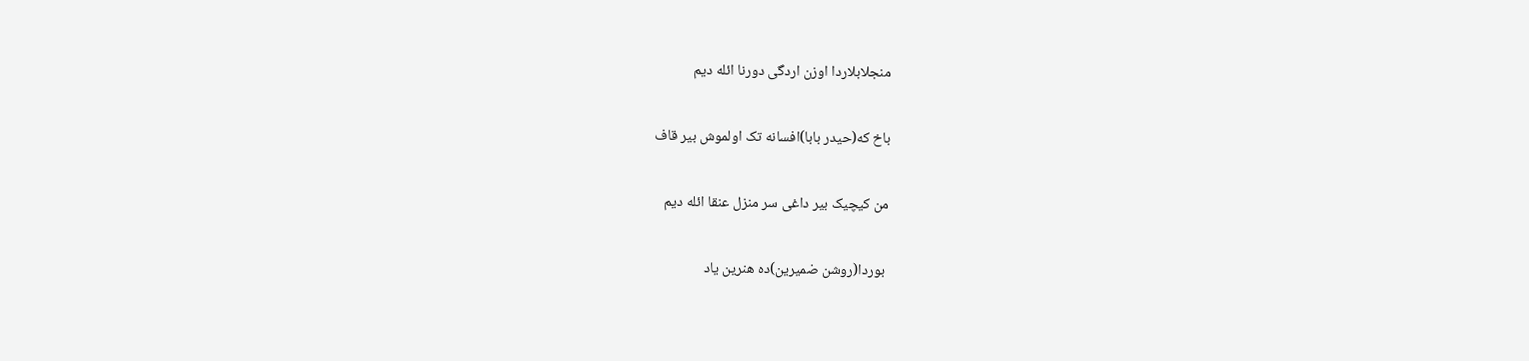منجلابلاردا اوزن اردگی دورنا ائله دیم


باخ که(حیدر بابا)افسانه تک اولموش بیر قاف


من کیچیک بیر داغی سر منزل عنقا ائله دیم


 بوردا(روشن ضمیرین)ده هنرین یاد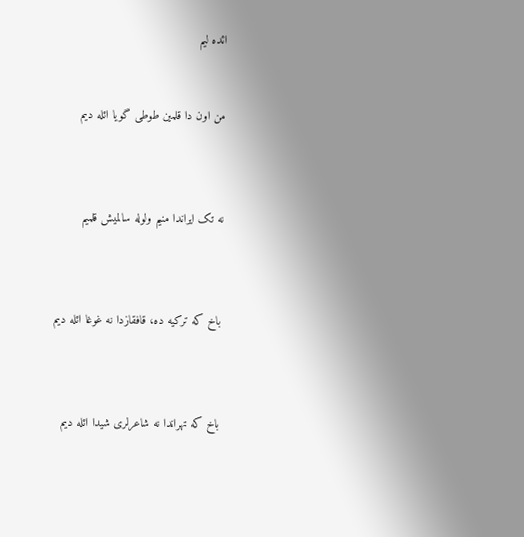ائده لیم


من اون دا قلمین طوطی گویا ائله دیم



نه تک ایراندا منیم ولوله سالمیش قلمیم



 باخ که ترکیه ده، قافقازدا نه غوغا ائله دیم



 باخ که تهراندا نه شاعرلری شیدا ائله دیم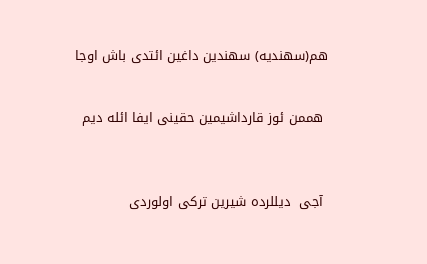هم(سهندیه) سهندین داغین ائتدی باش اوجا


 هممن ئوز قارداشیمین حقینی ایفا ائله دیم



 آجی  دیللرده شیرین ترکی اولوردی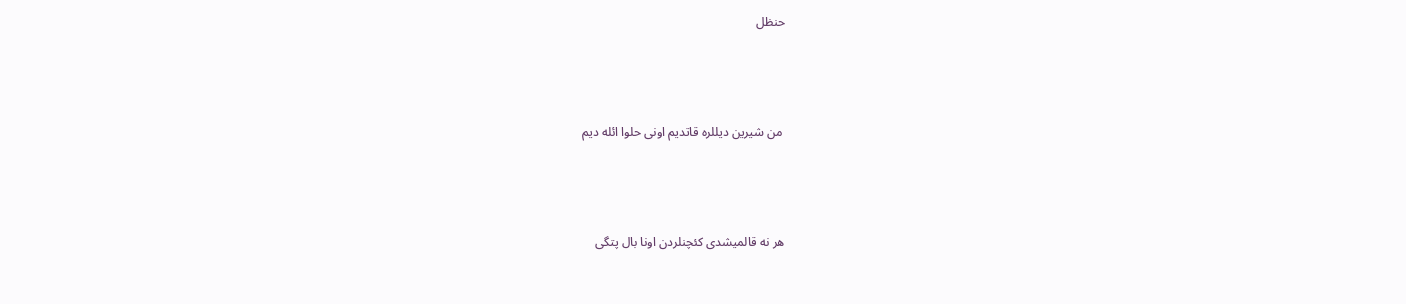حنظل



 من شیرین دیللره قاتدیم اونی حلوا ائله دیم



هر نه قالمیشدی کئچنلردن اونا بال پتگی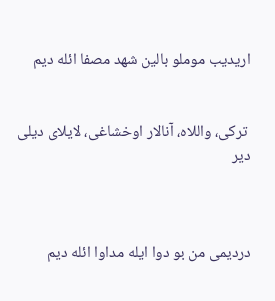اریدیب موملو بالین شهد مصفا ائله دیم


 ترکی، واللاه، آنالار اوخشاغی، لایلای دیلی دیر



دردیمی من بو دوا ایله مداوا ائله دیم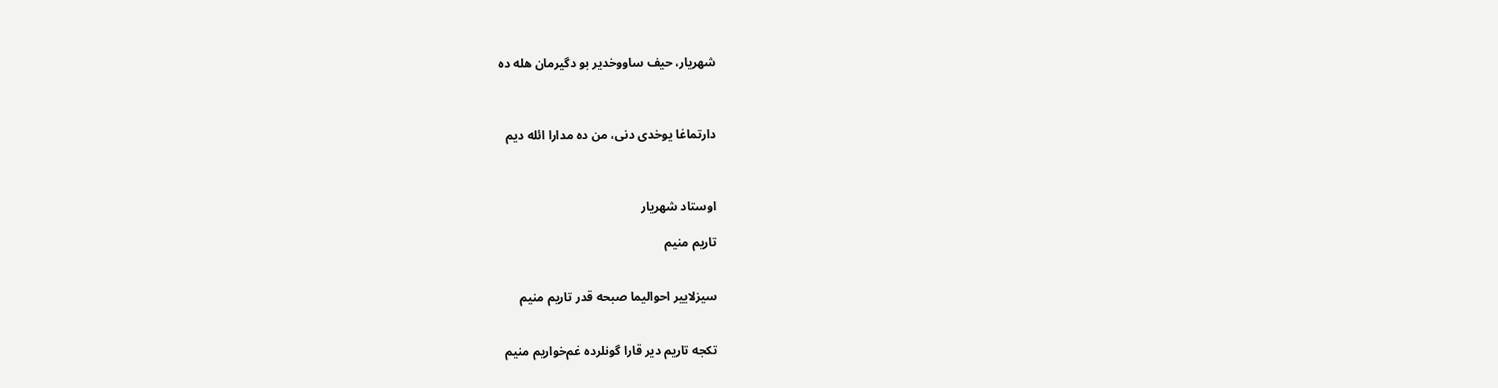شهریار، حیف ساووخدیر بو دگیرمان هله ده



دارتماغا یوخدی دنی، من ده مدارا ائله دیم



اوستاد شهریار

تاریم منیم


سیزلاییر احوالیما صبحه قدر تاریم منیم


تکجه تاریم دیر قارا گونلرده غم‌خواریم منیم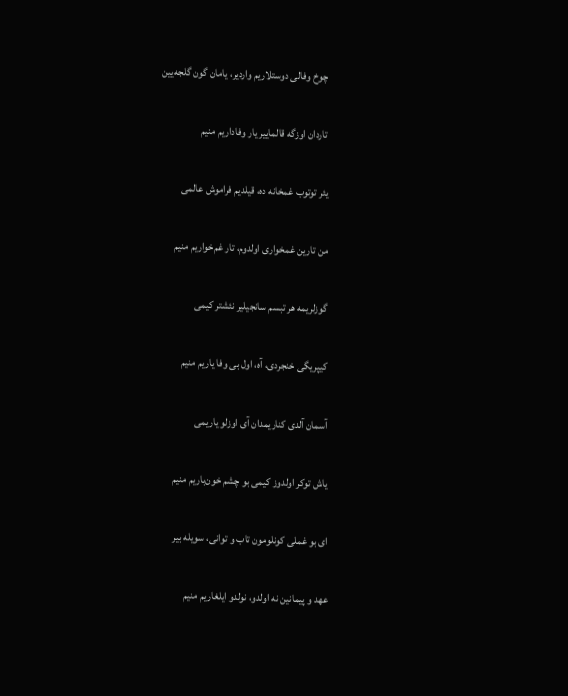چوخ وفالی دوستلاریم واردیر، یامان گون گلجه‌یین


تاردان اوزگه قالماییر یار وفاداریم منیم


یئر توتوب غمخانه ده، قیلدیم فراموش عالمی


من تارین غمخواری اولدوم، تار غم‌خواریم منیم


گوزلریمه هر تبسم سانجیلیر نئشتر کیمی


کیپریگی خنجردی، آه، اول بی وفا یاریم منیم


آسمان آلدی کناریمدان آی اوزلو یاریمی


یاش توکر اولدوز کیمی بو چشم خون‌باریم منیم


ای بو غملی کونلومون تاب و توانی، سویله بیر


عهد و پیمانین نه اولدو، نولدو ایلغاریم منیم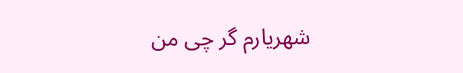شهریارم گر چی من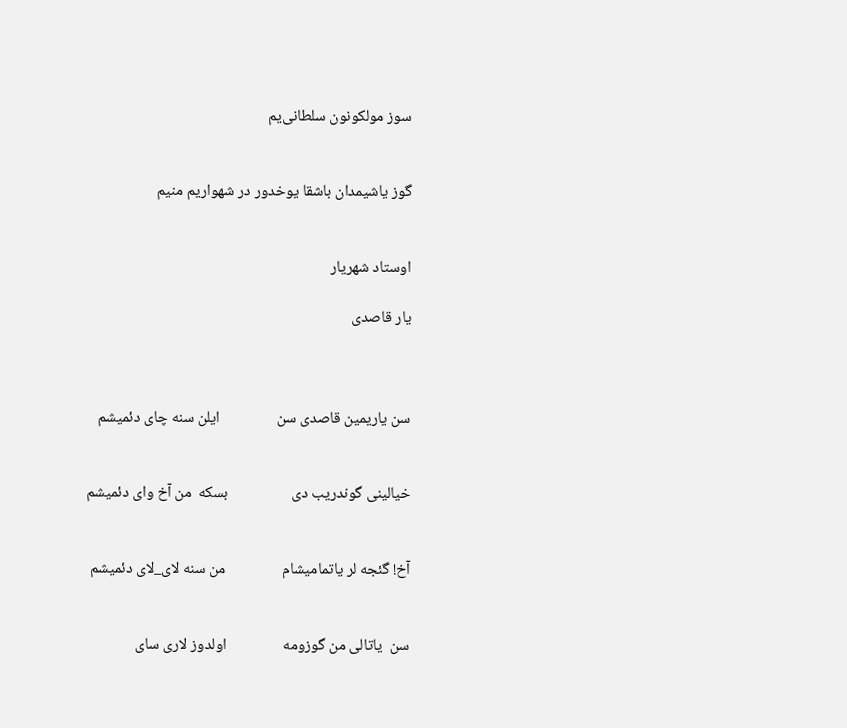سوز مولکونون سلطانی‌یم


گوز یاشیمدان باشقا یوخدور در شهواریم منیم


اوستاد شهریار

یار قاصدی



سن یاریمین قاصدی سن                ایلن سنه چای دئمیشم


خیالینی گوندریب دی                  بسکه  من آخ وای دئمیشم


آخ! گئجه لر یاتمامیشام                من سنه لای_لای دئمیشم


سن  یاتالی من گوزومه                اولدوز لاری سای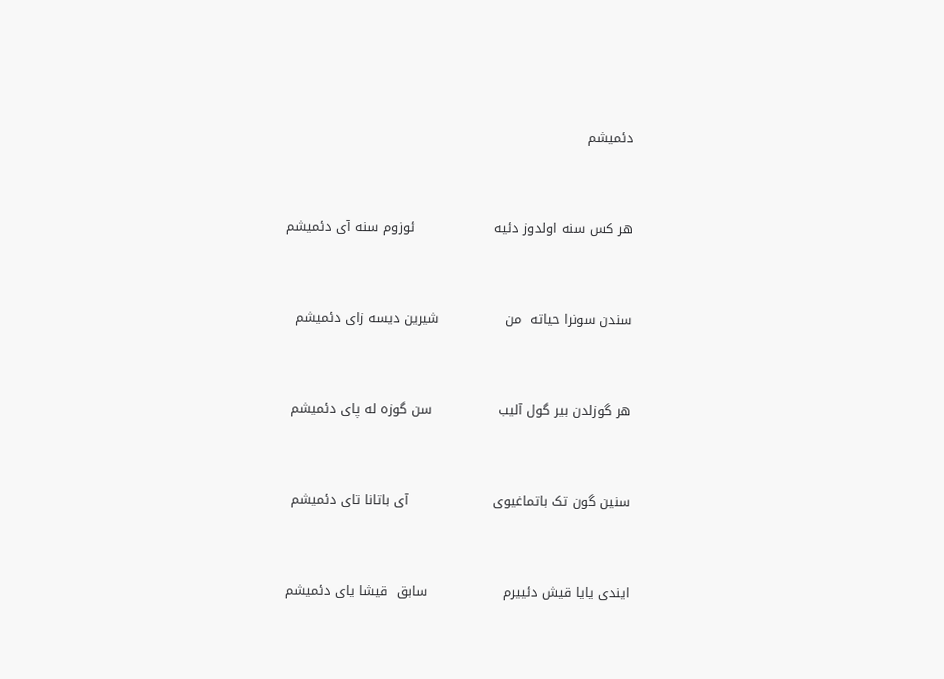دئمیشم


هر کس سنه اولدوز دئیه                  ئوزوم سنه آی دئمیشم


سندن سونرا حیاته  من               شیرین دیسه زای دئمیشم


هر گوزلدن بیر گول آلیب               سن گوزه له پای دئمیشم


سنین گون تک باتماغیوی                   آی باتانا تای دئمیشم


ایندی یایا قیش دئییرم                 سابق  قیشا یای دئمیشم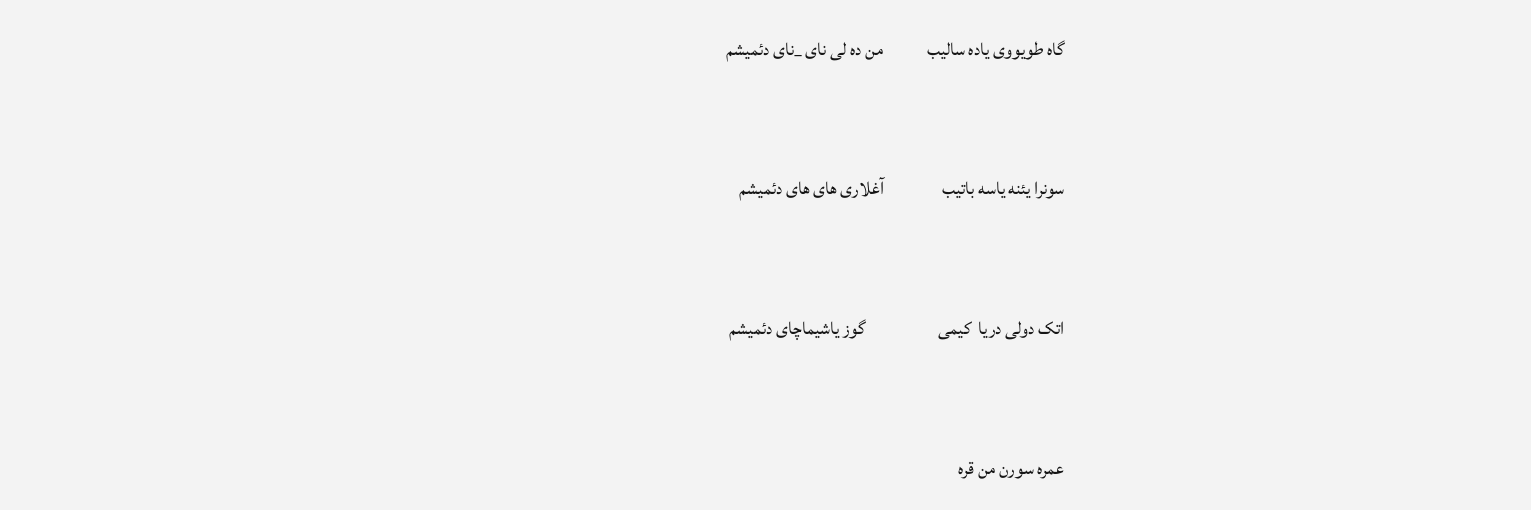گاه طویووی یاده سالیب            من ده لی نای _نای دئمیشم


سونرا یئنه یاسه باتیب                آغلاری های های دئمیشم


اتک دولی دریا  کیمی                    گوز یاشیماچای دئمیشم


عمره سورن من قره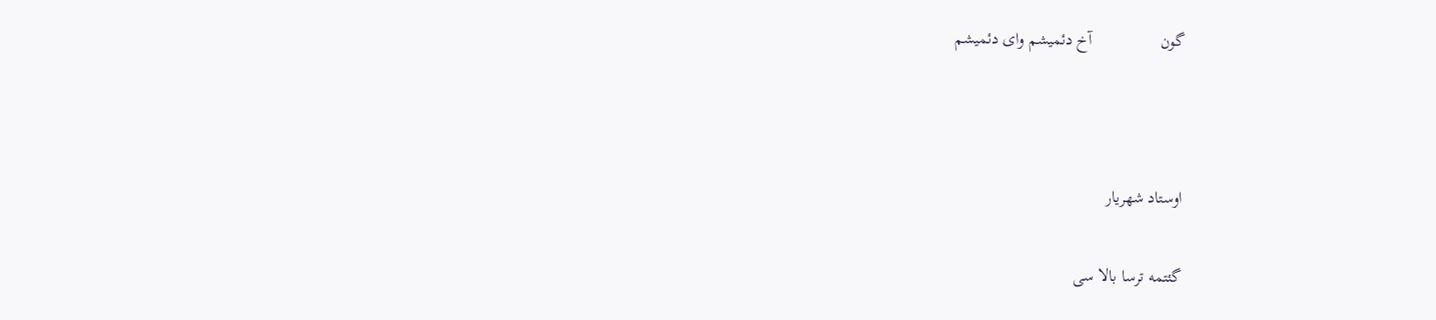گون                آخ دئمیشم وای دئمیشم



اوستاد شهریار

گئتمه ترسا بالا سی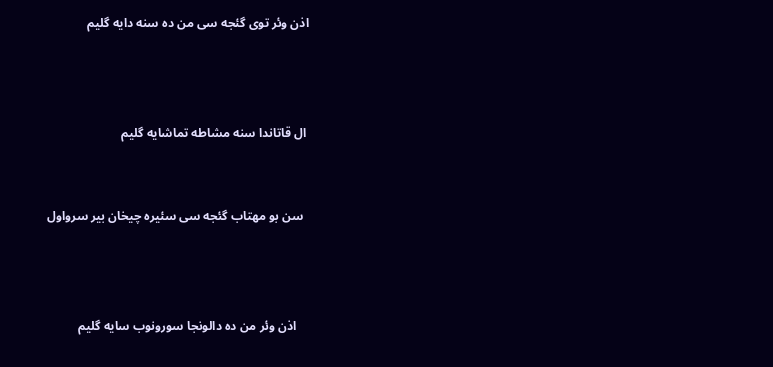اذن وئر توی گئجه سی من ده سنه دایه گلیم



 ال قاتاندا سنه مشاطه تماشایه گلیم


  سن بو مهتاب گئجه سی سئیره چیخان بیر سرواول



    اذن وئر من ده دالونجا سورونوب سایه گلیم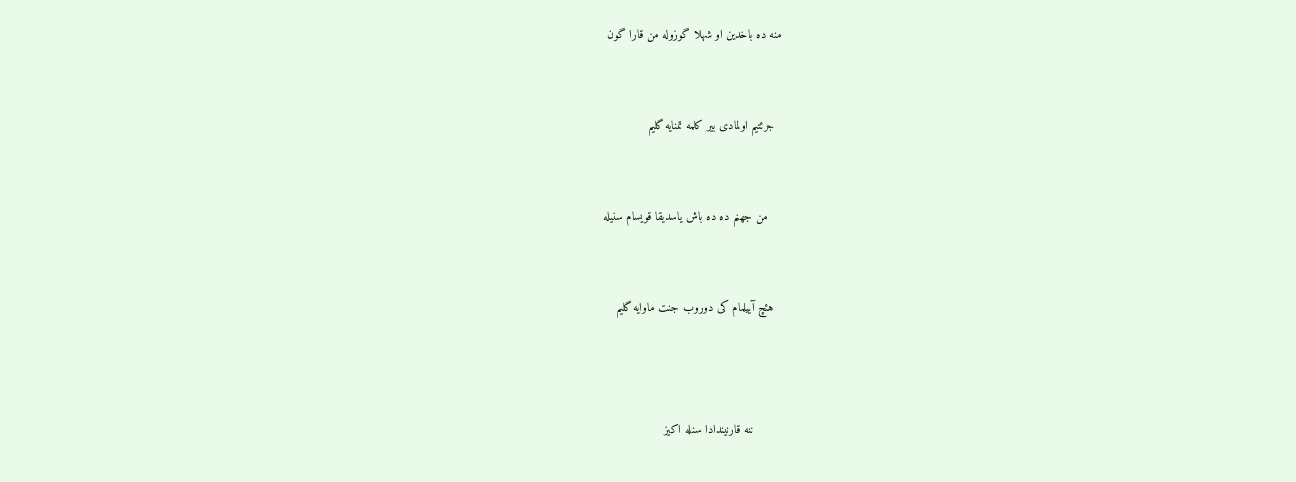منه ده باخدین او شهلا گوزوله من قارا گون


  جرئتیم اولمادی بیر کلمه تمنایه گلیم


    من جهنم ده ده باش یاسدیقا قویسام سنیله


  هئچ آییلمام کی دوروب جنت ماوایه گلیم



        ننه قارنیندادا سنله اکیز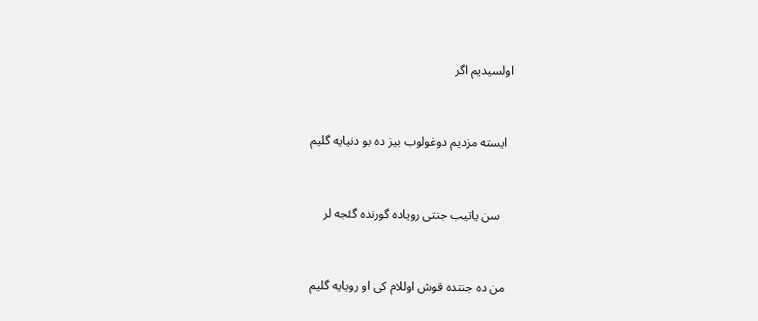اولسیدیم اگر


  ایسته مزدیم دوغولوب بیز ده بو دنیایه گلیم


    سن یاتیب جنتی رویاده گورنده گئجه لر


  من ده جنتده قوش اوللام کی او رویایه گلیم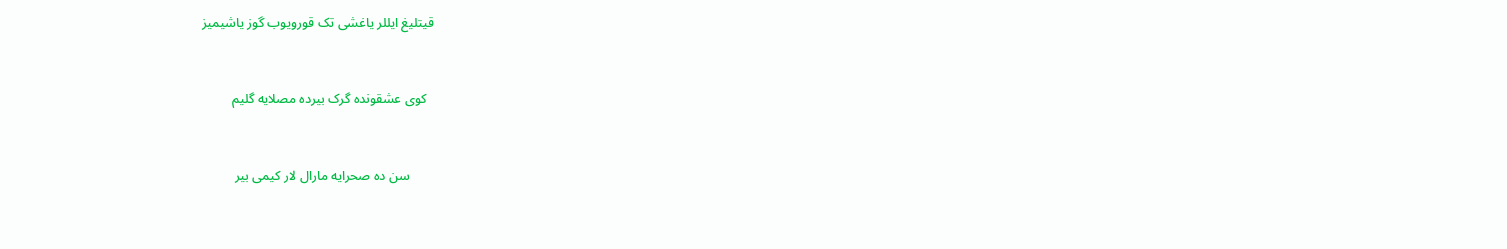قیتلیغ ایللر یاغشی تک قورویوب گوز یاشیمیز


  کوی عشقونده گرک بیرده مصلایه گلیم


       سن ده صحرایه مارال لار کیمی بیر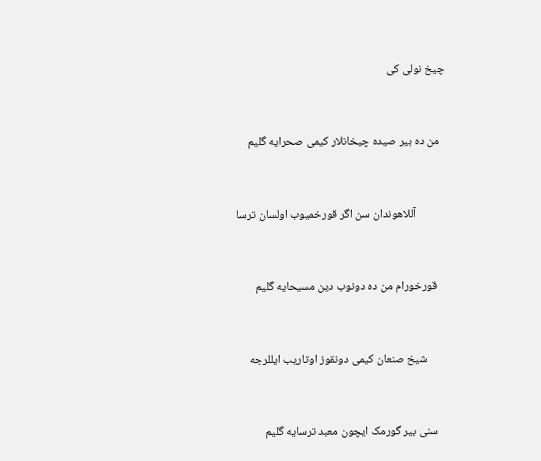چیخ نولی کی


  من ده بیر صیده چیخانلار کیمی صحرایه گلیم


           آللاهوندان سن اگر قورخمیوب اولسان ترسا


   قورخورام من ده دونوب دین مسیحایه گلیم


       شیخ صنعان کیمی دونقوز اوتاریب ایللرجه


   سنی بیر گورمک ایچون معبد ترسایه گلیم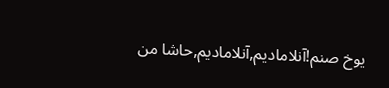یوخ صنم!آنلامادیم,آنلامادیم,حاشا من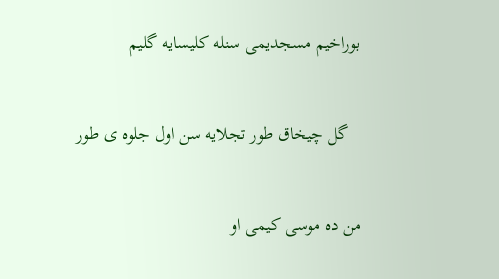بوراخیم مسجدیمی سنله کلیسایه گلیم


   گل چیخاق طور تجلایه سن اول جلوه ی طور


من ده موسی کیمی او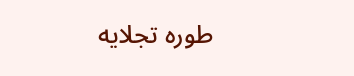طوره تجلایه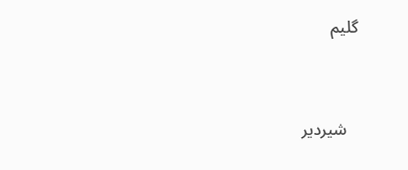گلیم


   شیردیر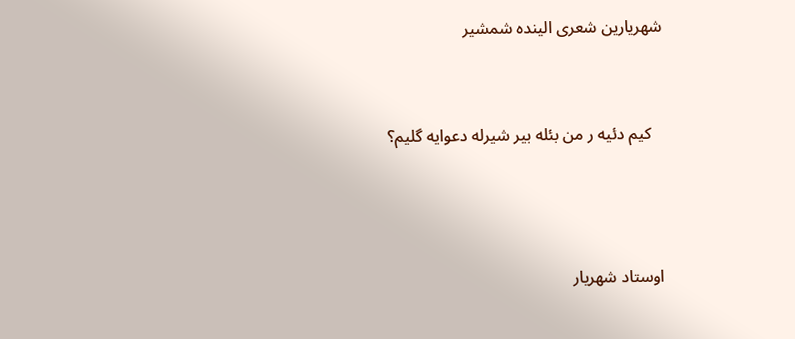شهریارین شعری الینده شمشیر


   کیم دئیه ر من بئله بیر شیرله دعوایه گلیم؟



اوستاد شهریار